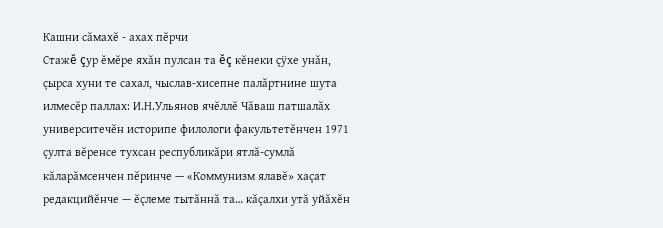Кашни сăмахĕ - ахах пĕрчи
Стажĕ çур ĕмĕре яхăн пулсан та ĕç кĕнеки çÿхе унăн, çырса хуни те сахал, чыслав-хисепне палăртнине шута илмесĕр паллах: И.Н.Ульянов ячĕллĕ Чăваш патшалăх университечĕн историпе филологи факультетĕнчен 1971 çулта вĕренсе тухсан республикăри ятлă-сумлă кăларăмсенчен пĕринче — «Коммунизм ялавĕ» хаçат редакцийĕнче — ĕçлеме тытăннă та… кăçалхи утă уйăхĕн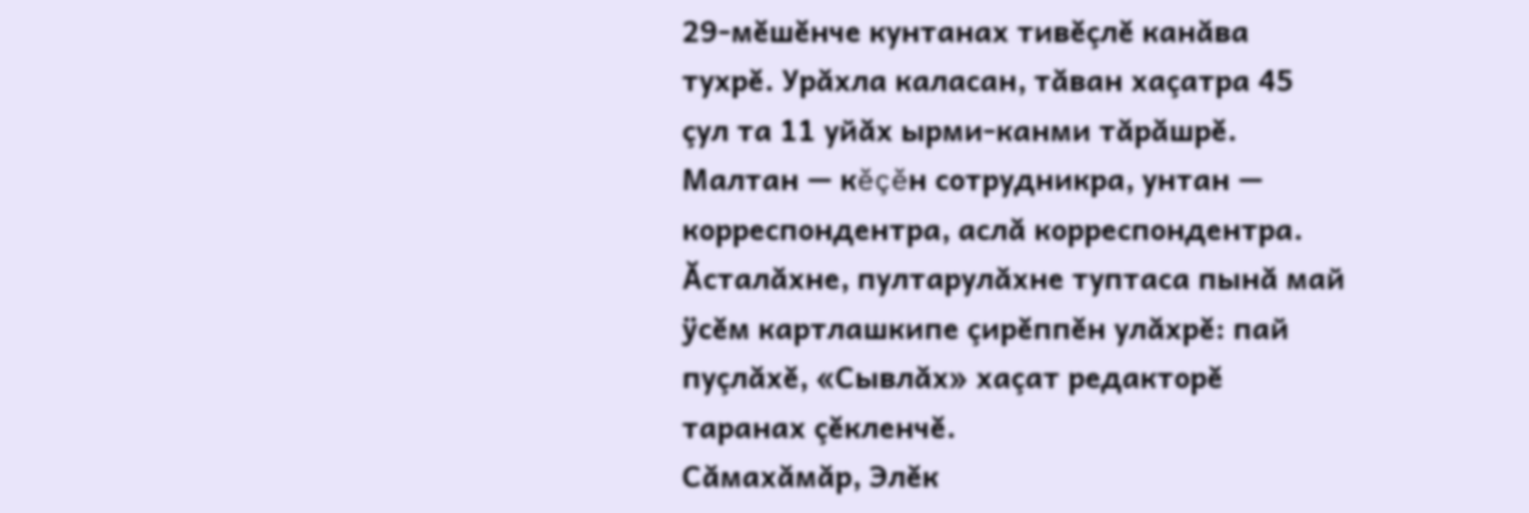29-мĕшĕнче кунтанах тивĕçлĕ канăва тухрĕ. Урăхла каласан, тăван хаçатра 45 çул та 11 уйăх ырми-канми тăрăшрĕ.
Малтан — кĕçĕн сотрудникра, унтан — корреспондентра, аслă корреспондентра. Ăсталăхне, пултарулăхне туптаса пынă май ÿсĕм картлашкипе çирĕппĕн улăхрĕ: пай пуçлăхĕ, «Сывлăх» хаçат редакторĕ таранах çĕкленчĕ.
Сăмахăмăр, Элĕк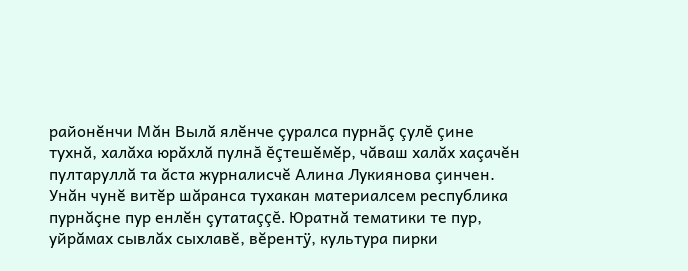районĕнчи Мăн Вылă ялĕнче çуралса пурнăç çулĕ çине тухнă, халăха юрăхлă пулнă ĕçтешĕмĕр, чăваш халăх хаçачĕн пултаруллă та ăста журналисчĕ Алина Лукиянова çинчен. Унăн чунĕ витĕр шăранса тухакан материалсем республика пурнăçне пур енлĕн çутатаççĕ. Юратнă тематики те пур, уйрăмах сывлăх сыхлавĕ, вĕрентÿ, культура пирки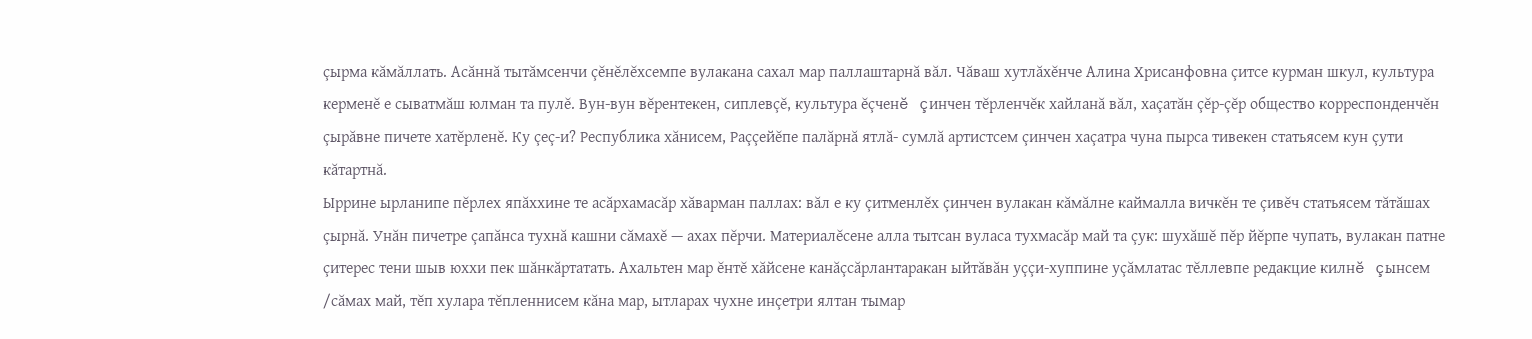çырма кăмăллать. Асăннă тытăмсенчи çĕнĕлĕхсемпе вулакана сахал мар паллаштарнă вăл. Чăваш хутлăхĕнче Алина Хрисанфовна çитсе курман шкул, культура керменĕ е сыватмăш юлман та пулĕ. Вун-вун вĕрентекен, сиплевçĕ, культура ĕçченĕ çинчен тĕрленчĕк хайланă вăл, хаçатăн çĕр-çĕр общество корреспонденчĕн çырăвне пичете хатĕрленĕ. Ку çеç-и? Республика хăнисем, Раççейĕпе палăрнă ятлă- сумлă артистсем çинчен хаçатра чуна пырса тивекен статьясем кун çути кăтартнă.
Ыррине ырланипе пĕрлех япăххине те асăрхамасăр хăварман паллах: вăл е ку çитменлĕх çинчен вулакан кăмăлне каймалла вичкĕн те çивĕч статьясем тăтăшах çырнă. Унăн пичетре çапăнса тухнă кашни сăмахĕ — ахах пĕрчи. Материалĕсене алла тытсан вуласа тухмасăр май та çук: шухăшĕ пĕр йĕрпе чупать, вулакан патне çитерес тени шыв юххи пек шăнкăртатать. Ахальтен мар ĕнтĕ хăйсене канăçсăрлантаракан ыйтăвăн уççи-хуппине уçăмлатас тĕллевпе редакцие килнĕ çынсем /сăмах май, тĕп хулара тĕпленнисем кăна мар, ытларах чухне инçетри ялтан тымар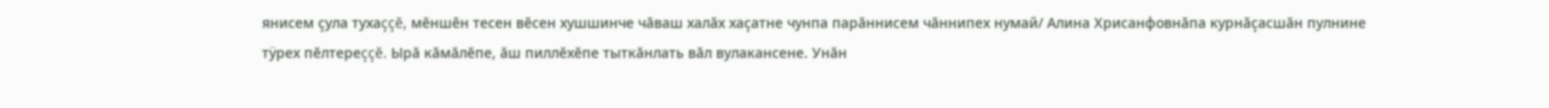янисем çула тухаççĕ, мĕншĕн тесен вĕсен хушшинче чăваш халăх хаçатне чунпа парăннисем чăннипех нумай/ Алина Хрисанфовнăпа курнăçасшăн пулнине тÿрех пĕлтереççĕ. Ырă кăмăлĕпе, ăш пиллĕхĕпе тыткăнлать вăл вулакансене. Унăн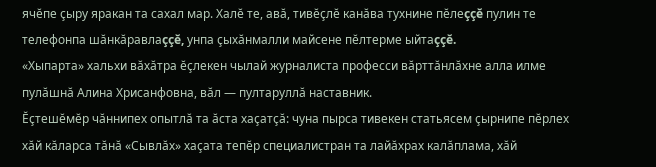ячĕпе çыру яракан та сахал мар. Халĕ те, авă, тивĕçлĕ канăва тухнине пĕлеççĕ пулин те телефонпа шăнкăравлаççĕ, унпа çыхăнмалли майсене пĕлтерме ыйтаççĕ.
«Хыпарта» хальхи вăхăтра ĕçлекен чылай журналиста професси вăрттăнлăхне алла илме пулăшнă Алина Хрисанфовна, вăл — пултаруллă наставник.
Ĕçтешĕмĕр чăннипех опытлă та ăста хаçатçă: чуна пырса тивекен статьясем çырнипе пĕрлех хăй кăларса тăнă «Сывлăх» хаçата тепĕр специалистран та лайăхрах калăплама, хăй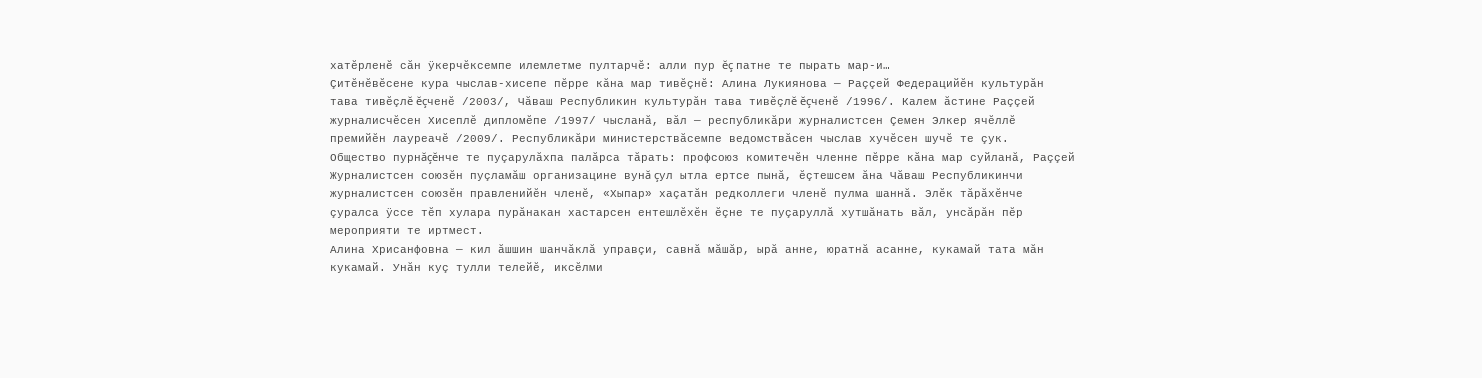хатĕрленĕ сăн ÿкерчĕксемпе илемлетме пултарчĕ: алли пур ĕç патне те пырать мар-и…
Çитĕнĕвĕсене кура чыслав-хисепе пĕрре кăна мар тивĕçнĕ: Алина Лукиянова — Раççей Федерацийĕн культурăн тава тивĕçлĕ ĕçченĕ /2003/, Чăваш Республикин культурăн тава тивĕçлĕ ĕçченĕ /1996/. Калем ăстине Раççей журналисчĕсен Хисеплĕ дипломĕпе /1997/ чысланă, вăл — республикăри журналистсен Çемен Элкер ячĕллĕ премийĕн лауреачĕ /2009/. Республикăри министерствăсемпе ведомствăсен чыслав хучĕсен шучĕ те çук.
Общество пурнăçĕнче те пуçарулăхпа палăрса тăрать: профсоюз комитечĕн членне пĕрре кăна мар суйланă, Раççей Журналистсен союзĕн пуçламăш организацине вунă çул ытла ертсе пынă, ĕçтешсем ăна Чăваш Республикинчи журналистсен союзĕн правленийĕн членĕ, «Хыпар» хаçатăн редколлеги членĕ пулма шаннă. Элĕк тăрăхĕнче çуралса ÿссе тĕп хулара пурăнакан хастарсен ентешлĕхĕн ĕçне те пуçаруллă хутшăнать вăл, унсăрăн пĕр мероприяти те иртмест.
Алина Хрисанфовна — кил ăшшин шанчăклă управçи, савнă мăшăр, ырă анне, юратнă асанне, кукамай тата мăн кукамай. Унăн куç тулли телейĕ, иксĕлми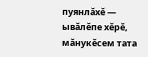пуянлăхĕ — ывăлĕпе хĕрĕ, мăнукĕсем тата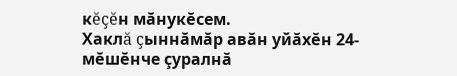кĕçĕн мăнукĕсем.
Хаклă çыннăмăр авăн уйăхĕн 24-мĕшĕнче çуралнă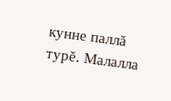кунне паллă турĕ. Малалла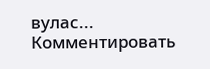вулас...
Комментировать